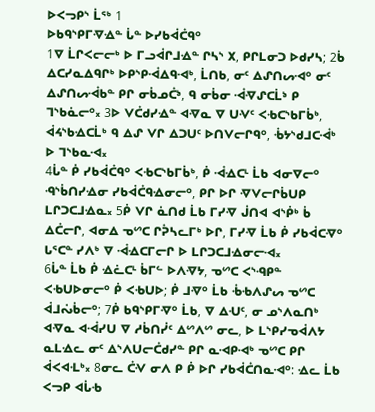ᐅᐸᓓᑭᔅ ᒫᕐᒃ 1
ᐅᑲᑫᔅᑭᒥᐌᐎᓐ ᒑᓐ ᐅᓯᑲᐋᑖᑫᐤ
1ᐁ ᒫᒋᐸᓕᓕᒃ ᐅ ᒥᓗᐋᒋᒧᐎᓐ ᒋᓴᔅ ᙭, ᑭᒋᒪᓂᑐ ᐅᑯᓯᓴ; 2ᑳ ᐃᑕᓯᓇᐃᑫᒋᒃ ᐅᑭᔅᑭᐙᐃᑫᐗᒃ, ᒫᑎᑲ, ᓂᑦ ᐃᔑᑎᔕᐗᐤ ᓂᑦ ᐃᔑᑎᔕᐙᑲᓐ ᑭᒋ ᓂᑳᓄᑖᔉ, ᑫ ᓂᑳᓂ ᐙᐌᔑᑕᒫᔉ ᑭ ᒣᔅᑲᓈᓕᐤ᙮ 3ᐅ ᐯᑖᑯᓯᐎᓐ ᐊᐌᓇ ᐁ ᑌᐺᑦ ᐸᑾᑕᔅᑲᒥᑳᒃ, ᐋᔦᔅᑲᐎᑕᒫᒃ ᑫ ᐃᔑ ᐯᒋ ᐃᑐᑌᑦ ᐅᑎᐯᓕᒋᑫᐤ, ᒀᔭᔅᑯᒧᑕᐙᒃ ᐅ ᒣᔅᑲᓇᐗ᙮
4ᒑᓐ ᑮ ᓯᑲᐋᑖᑫᐤ ᐸᑾᑕᔅᑲᒥᑳᒃ, ᑮ ᐙᐎᑕᒻ ᒫᑲ ᐊᓂᐁᓕᐤ ᑴᔅᑳᑎᓯᐎᓂ ᓯᑲᐋᑖᑫᐎᓂᓕᐤ, ᑭᒋ ᐅᒋ ᐌᐯᓕᒋᑳᑌᑭ ᒪᒋᑐᑕᒧᐎᓇ᙮ 5ᑮ ᐯᒋ ᓈᑎᑯ ᒫᑲ ᒥᓯᐌ ᒎᑎᐊ ᐊᔅᑮᒃ ᑳ ᐃᑖᓕᒋ, ᐊᓂᐃ ᓀᔥᑕ ᒋᕉᓴᓚᒥᒃ ᐅᒋ, ᒥᓯᐌ ᒫᑲ ᑮ ᓯᑲᐋᑕᐌᐤ ᒐᕐᑕᓐ ᓯᐱᒃ ᐁ ᐙᐎᑕᒥᓕᒋ ᐅ ᒪᒋᑐᑕᒧᐎᓂᓕᐗ᙮
6ᒑᓐ ᒫᑲ ᑮ ᐎᓛᑕᒻ ᑳᒥᓪ ᐅᐱᐌᔭ, ᓀᔥᑕ ᐸᔅᑴᑭᓐ ᐸᑾᑌᐅᓂᓕᐤ ᑮ ᐸᑾᑌᐅ; ᑮ ᒧᐌᐤ ᒫᑲ ᒀᑾᐱᔑᔕ ᓀᔥᑕ ᐋᒧᔔᑳᓕᐤ; 7ᑮ ᑲᑫᔅᑭᒥᐌᐤ ᒫᑲ, ᐁ ᐃᑗᑦ, ᓂ ᓄᔅᐱᓇᑎᒃ ᐊᐌᓇ ᐊᐙᓯᑌ ᐁ ᓱᑳᑎᓰᑦ ᐃᔥᐱᔥ ᓂᓚ, ᐅ ᒪᔅᑭᓯᓀᐋᐱᔭ ᓇᒪᐎᓚ ᓂᑦ ᐃᔅᐱᑌᓕᑖᑯᓯᓐ ᑭᒋ ᓇᐗᑭᐗᒃ ᓀᔥᑕ ᑭᒋ ᐋᐸᐊᒶᒃ᙮ 8ᓂᓚ ᑖᐺ ᓂᐱ ᑭ ᑮ ᐅᒋ ᓯᑲᐋᑖᑎᓇᐗᐤ: ᐎᓚ ᒫᑲ ᐸᓓᑭ ᐊᒑᑾ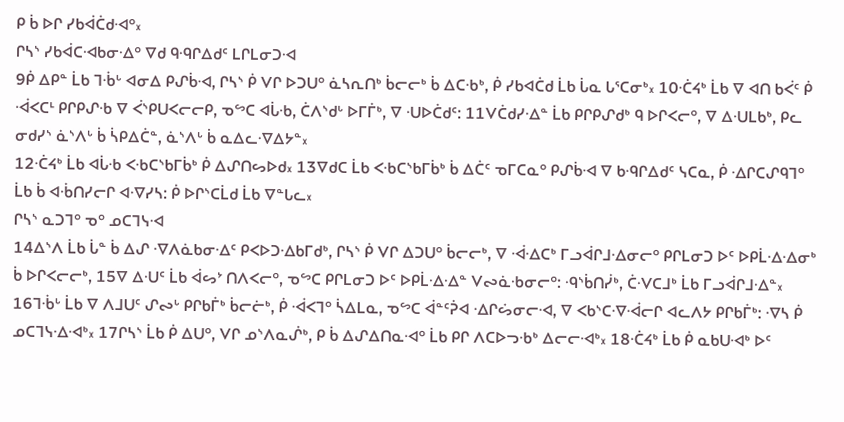ᑭ ᑳ ᐅᒋ ᓯᑲᐋᑖᑯᐗᐤ᙮
ᒋᓴᔅ ᓯᑲᐋᑕᐗᑲᓂᐎᐤ ᐁᑯ ᑫᑴᒋᐃᑯᑦ ᒪᒋᒪᓂᑐᐗ
9ᑮ ᐃᑭᓐ ᒫᑲ ᒣᒀᒡ ᐊᓂᐃ ᑭᔑᑳᐗ, ᒋᓴᔅ ᑮ ᐯᒋ ᐅᑐᑌᐤ ᓈᓴᕆᑎᒃ ᑳᓕᓕᒃ ᑳ ᐃᑕᑾᒃ, ᑮ ᓯᑲᐊᑖᑯ ᒫᑲ ᒑᓇ ᒐᕐᑕᓂᒃ᙮ 10ᑣᔦᒃ ᒫᑲ ᐁ ᐊᑎ ᑲᐹᑦ ᑮ ᐙᐸᑕᒻ ᑭᒋᑭᔑᑾ ᐁ ᐹᔅᑭᑌᐸᓕᓕᑭ, ᓀᔥᑕ ᐊᒑᑾ, ᑖᐱᔅᑯᒡ ᐅᒥᒦᒃ, ᐁ ᑗᐅᑖᑯᑦ: 11ᐯᑖᑯᓯᐎᓐ ᒫᑲ ᑭᒋᑭᔑᑯᒃ ᑫ ᐅᒋᐸᓕᐤ, ᐁ ᐃᑗᒪᑲᒃ, ᑭᓚ ᓂᑯᓯᔅ ᓈᔅᐱᒡ ᑳ ᓵᑭᐃᑖᓐ, ᓈᔅᐱᒡ ᑳ ᓇᐃᓚᐌᐃᔭᓐ᙮
12ᑣᔦᒃ ᒫᑲ ᐊᒑᑾ ᐸᑾᑕᔅᑲᒥᑳᒃ ᑮ ᐃᔑᑎᔕᐅᑯ᙮ 13ᐁᑯᑕ ᒫᑲ ᐸᑾᑕᔅᑲᒥᑳᒃ ᑳ ᐃᑖᑦ ᓀᒥᑕᓇᐤ ᑭᔑᑳᐗ ᐁ ᑲᑴᒋᐃᑯᑦ ᓭᑕᓇ, ᑮ ᐎᒋᑕᔑᑫᒣᐤ ᒫᑲ ᑳ ᐊᒀᑎᓯᓕᒋ ᐊᐌᓯᓴ: ᑮ ᐅᒋᔅᑕᒫᑯ ᒫᑲ ᐁᓐᒐᓚ᙮
ᒋᓴᔅ ᓇᑐᒣᐤ ᓀᐤ ᓄᑕᒣᓭᐗ
14ᐃᔅᐱ ᒫᑲ ᒑᓐ ᑳ ᐃᔑ ᐌᐱᓈᑲᓂᐎᑦ ᑭᐸᐅᑐᐎᑲᒥᑯᒃ, ᒋᓴᔅ ᑮ ᐯᒋ ᐃᑐᑌᐤ ᑳᓕᓕᒃ, ᐁ ᐙᐎᑕᒃ ᒥᓗᐋᒋᒧᐎᓂᓕᐤ ᑭᒋᒪᓂᑐ ᐅᑦ ᐅᑭᒫᐎᐎᓂᒃ ᑳ ᐅᒋᐸᓕᓕᒃ, 15ᐁ ᐃᑗᑦ ᒫᑲ ᐋᔕᔾ ᑎᐱᐸᓕᐤ, ᓀᔥᑕ ᑭᒋᒪᓂᑐ ᐅᑦ ᐅᑭᒫᐎᐎᓐ ᐯᔓᓈᑾᓂᓕᐤ: ᑴᔅᑳᑎᓰᒃ, ᑖᐺᑕᒧᒃ ᒫᑲ ᒥᓗᐋᒋᒧᐎᓐ᙮
16ᒣᒀᒡ ᒫᑲ ᐁ ᐱᒧᑌᑦ ᔑᔓᒡ ᑭᒋᑲᒦᒃ ᑳᓕᓖᒃ, ᑮ ᐙᐸᒣᐤ ᓵᐃᒪᓇ, ᓀᔥᑕ ᐋᓐᑦᕉᐊ ᐎᒋᔖᓂᓕᐗ, ᐁ ᐸᑲᔅᑕᐌᐙᓕᒋ ᐊᓚᐱᔭ ᑭᒋᑲᒦᒃ: ᐌᓴ ᑮ ᓄᑕᒣᓭᐎᐗᒃ᙮ 17ᒋᓴᔅ ᒫᑲ ᑮ ᐃᑌᐤ, ᐯᒋ ᓄᔅᐱᓇᔒᒃ, ᑭ ᑳ ᐃᔑᐃᑎᓇᐗᐤ ᒫᑲ ᑭᒋ ᐱᑕᐅᓓᑾᒃ ᐃᓕᓕᐗᒃ᙮ 18ᑣᔦᒃ ᒫᑲ ᑮ ᓇᑲᑌᐗᒃ ᐅᑦ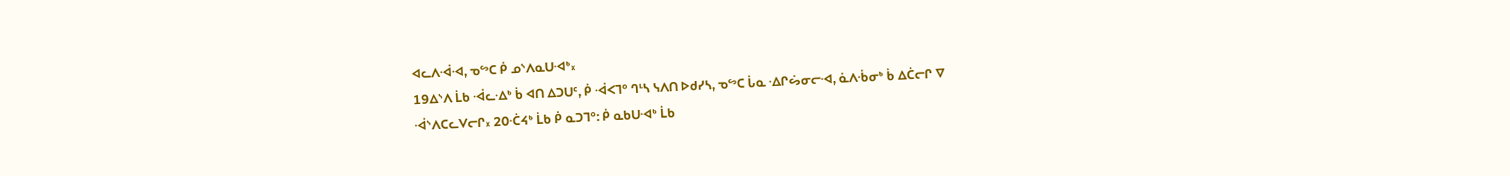ᐊᓚᐱᐙᐗ, ᓀᔥᑕ ᑮ ᓄᔅᐱᓇᑌᐗᒃ᙮
19ᐃᔅᐱ ᒫᑲ ᐙᓚᐎᒃ ᑳ ᐊᑎ ᐃᑐᑌᑦ, ᑮ ᐙᐸᒣᐤ ᒉᒻᓴ ᓭᐱᑎ ᐅᑯᓯᓴ, ᓀᔥᑕ ᒑᓇ ᐎᒋᔖᓂᓕᐗ, ᓈᐱᒀᓂᒃ ᑳ ᐃᑖᓕᒋ ᐁ ᐙᔅᐱᑕᓚᐯᓕᒋ᙮ 20ᑣᔦᒃ ᒫᑲ ᑮ ᓇᑐᒣᐤ: ᑮ ᓇᑲᑌᐗᒃ ᒫᑲ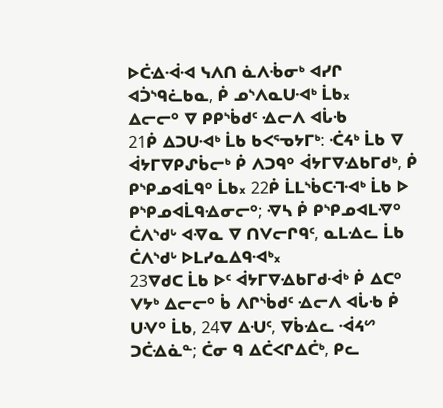ᐅᑖᐎᐙᐗ ᓭᐱᑎ ᓈᐱᒀᓂᒃ ᐊᓯᒋ ᐊᑑᔅᑫᓛᑲᓇ, ᑮ ᓄᔅᐱᓇᑌᐗᒃ ᒫᑲ᙮
ᐃᓕᓕᐤ ᐁ ᑭᑭᔅᑳᑯᑦ ᐎᓕᐱ ᐊᒑᑾ
21ᑮ ᐃᑐᑌᐗᒃ ᒫᑲ ᑲᐸᕐᓀᔭᒥᒃ: ᑣᔦᒃ ᒫᑲ ᐁ ᐋᔭᒥᐁᑭᔑᑳᓕᒃ ᑮ ᐱᑐᑫᐤ ᐋᔭᒥᐁᐎᑲᒥᑯᒃ, ᑮ ᑭᔅᑭᓄᐊᒫᑫᐤ ᒫᑲ᙮ 22ᑮ ᒫᒪᔅᑳᑕᒬᐗᒃ ᒫᑲ ᐅ ᑭᔅᑭᓄᐊᒫᑫᐎᓂᓕᐤ; ᐌᓴ ᑮ ᑭᔅᑭᓄᐊᒪᐌᐤ ᑖᐱᔅᑯᒡ ᐊᐌᓇ ᐁ ᑎᐯᓕᒋᑫᑦ, ᓇᒪᐎᓚ ᒫᑲ ᑖᐱᔅᑯᒡ ᐅᒪᓯᓇᐃᑫᐗᒃ᙮
23ᐁᑯᑕ ᒫᑲ ᐅᑦ ᐋᔭᒥᐁᐎᑲᒥᑯᐙᒃ ᑮ ᐃᑕᐤ ᐯᔭᒃ ᐃᓕᓕᐤ ᑳ ᐱᒋᔅᑳᑯᑦ ᐎᓕᐱ ᐊᒑᑾ ᑮ ᑌᐺᐤ ᒫᑲ, 24ᐁ ᐃᑗᑦ, ᐁᑳᐎᓚ ᐙᔦᔥ ᑐᑖᐎᓈᓐ; ᑖᓂ ᑫ ᐃᑖᐸᒋᐃᑖᒃ, ᑭᓚ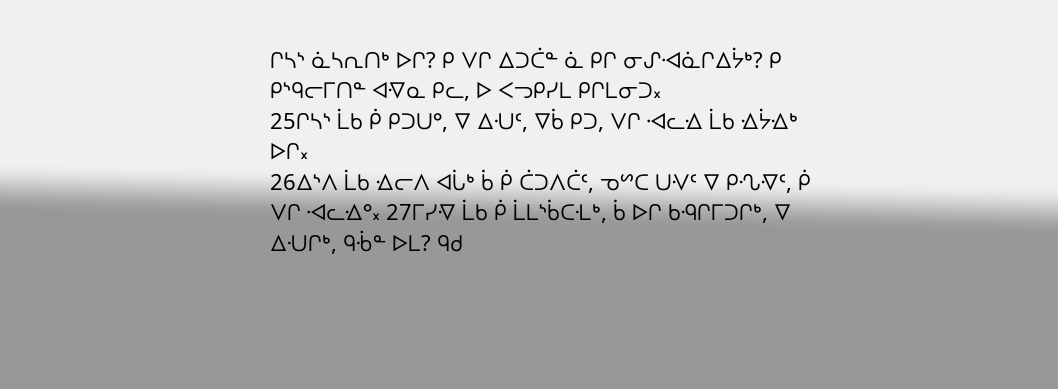ᒋᓴᔅ ᓈᓴᕆᑎᒃ ᐅᒋ? ᑭ ᐯᒋ ᐃᑐᑖᓐ ᓈ ᑭᒋ ᓂᔑᐗᓈᒋᐃᔮᒃ? ᑭ ᑭᔅᑫᓕᒥᑎᓐ ᐊᐌᓇ ᑭᓚ, ᐅ ᐸᓓᑭᓯᒪ ᑭᒋᒪᓂᑐ᙮
25ᒋᓴᔅ ᒫᑲ ᑮ ᑭᑐᑌᐤ, ᐁ ᐃᑗᑦ, ᐁᑳ ᑭᑐ, ᐯᒋ ᐗᓚᐎ ᒫᑲ ᐎᔮᐎᒃ ᐅᒋ᙮
26ᐃᔅᐱ ᒫᑲ ᐎᓕᐱ ᐊᒑᒃ ᑳ ᑮ ᑖᑐᐱᑖᑦ, ᓀᔥᑕ ᑌᐺᑦ ᐁ ᑭᔗᐌᑦ, ᑮ ᐯᒋ ᐗᓚᐎᐤ᙮ 27ᒥᓯᐌ ᒫᑲ ᑮ ᒫᒪᔅᑳᑕᒶᒃ, ᑳ ᐅᒋ ᑲᑴᒋᒥᑐᒋᒃ, ᐁ ᐃᑗᒋᒃ, ᑫᒀᓐ ᐅᒪ? ᑫᑯ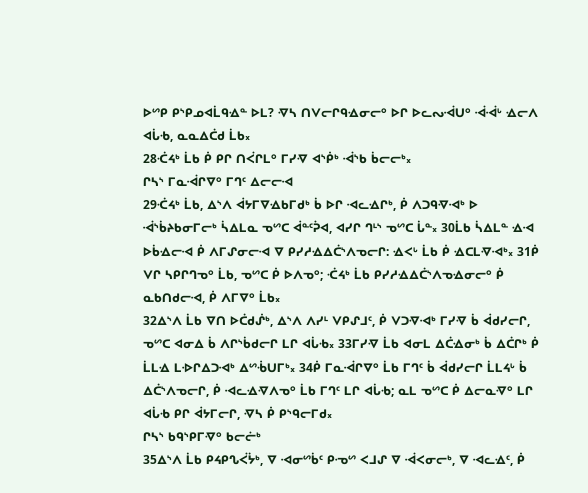ᐅᔥᑭ ᑭᔅᑭᓄᐊᒫᑫᐎᓐ ᐅᒪ? ᐌᓴ ᑎᐯᓕᒋᑫᐎᓂᓕᐤ ᐅᒋ ᐅᓚᔓᐙᑌᐤ ᐙᐙᒡ ᐎᓕᐱ ᐊᒑᑾ, ᓇᓇᐃᑖᑯ ᒫᑲ᙮
28ᑣᔦᒃ ᒫᑲ ᑮ ᑭᒋ ᑎᐹᒋᒪᐤ ᒥᓯᐌ ᐊᔅᑮᒃ ᐙᔅᑲ ᑳᓕᓕᒃ᙮
ᒋᓴᔅ ᒥᓇᐙᒋᐁᐤ ᒥᒉᑦ ᐃᓕᓕᐗ
29ᑣᔦᒃ ᒫᑲ, ᐃᔅᐱ ᐋᔭᒥᐁᐎᑲᒥᑯᒃ ᑳ ᐅᒋ ᐗᓚᐎᒋᒃ, ᑮ ᐱᑐᑫᐌᐗᒃ ᐅ ᐙᔅᑳᔨᑲᓂᒥᓕᒃ ᓵᐃᒪᓇ ᓀᔥᑕ ᐋᓐᑦᕉᐊ, ᐊᓯᒋ ᒉᒻᔅ ᓀᔥᑕ ᒑᓐ᙮ 30ᒫᑲ ᓵᐃᒪᓐ ᐎᐗ ᐅᑳᐎᓕᐗ ᑮ ᐱᒥᔑᓂᓕᐗ ᐁ ᑭᓯᓱᐎᐃᑖᔅᐱᓀᓕᒋ: ᐎᐸᒡ ᒫᑲ ᑮ ᐎᑕᒪᐌᐗᒃ᙮ 31ᑮ ᐯᒋ ᓴᑭᒋᒉᓀᐤ ᒫᑲ, ᓀᔥᑕ ᑮ ᐅᐱᓀᐤ; ᑣᔦᒃ ᒫᑲ ᑭᓯᓱᐎᐃᑖᔅᐱᓀᐎᓂᓕᐤ ᑮ ᓇᑲᑎᑯᓕᐗ, ᑮ ᐱᒥᐁᐤ ᒫᑲ᙮
32ᐃᔅᐱ ᒫᑲ ᐁᑎ ᐅᑖᑯᔒᒃ, ᐃᔅᐱ ᐱᓯᒻ ᐯᑭᔑᒧᑦ, ᑮ ᐯᑐᐌᐗᒃ ᒥᓯᐌ ᑳ ᐋᑯᓯᓕᒋ, ᓀᔥᑕ ᐊᓂᐃ ᑳ ᐱᒋᔅᑳᑯᓕᒋ ᒪᒋ ᐊᒑᑾ᙮ 33ᒥᓯᐌ ᒫᑲ ᐊᓂᒪ ᐃᑖᐎᓂᒃ ᑳ ᐃᑖᒋᒃ ᑮ ᒫᒪᐎ ᒪᐒᒋᐃᑐᐗᒃ ᐃᔥᒀᑌᒥᒃ᙮ 34ᑮ ᒥᓇᐙᒋᐁᐤ ᒫᑲ ᒥᒉᑦ ᑳ ᐋᑯᓯᓕᒋ ᒫᒪᔦᒡ ᑳ ᐃᑖᔅᐱᓀᓕᒋ, ᑮ ᐗᓚᐎᐌᐱᓀᐤ ᒫᑲ ᒥᒉᑦ ᒪᒋ ᐊᒑᑾ; ᓇᒪ ᓀᔥᑕ ᑮ ᐃᓕᓇᐌᐤ ᒪᒋ ᐊᒑᑾ ᑭᒋ ᐋᔭᒥᓕᒋ, ᐌᓴ ᑮ ᑭᔅᑫᓕᒥᑯ᙮
ᒋᓴᔅ ᑲᑫᔅᑭᒥᐌᐤ ᑲᓕᓖᒃ
35ᐃᔅᐱ ᒫᑲ ᑭᔦᑭᔐᐹᔮᒃ, ᐁ ᐗᓂᔥᑳᑦ ᑭᓉᔥ ᐸᒧᔑ ᐁ ᐙᐸᓂᓕᒃ, ᐁ ᐗᓚᐎᑦ, ᑮ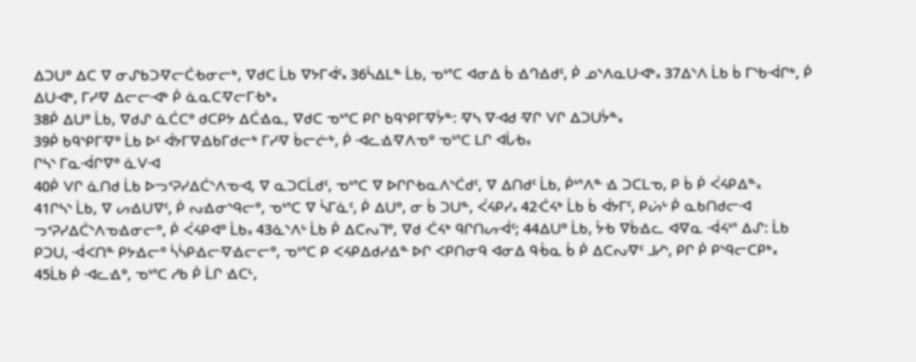ᐃᑐᑌᐤ ᐃᑕ ᐁ ᓂᔑᑲᑐᐌᓕᑖᑾᓂᓕᒃ, ᐁᑯᑕ ᒫᑲ ᐁᔭᒥᐋᑦ᙮ 36ᓵᐃᒪᓐ ᒫᑲ, ᓀᔥᑕ ᐊᓂᐃ ᑳ ᐎᒉᐎᑯᑦ, ᑮ ᓄᔅᐱᓇᑌᐗᒃ᙮ 37ᐃᔅᐱ ᒫᑲ ᑳ ᒥᔅᑲᐙᒋᒃ, ᑮ ᐃᑌᐗᒃ, ᒥᓯᐌ ᐃᓕᓕᐗᒃ ᑮ ᓈᓇᑕᐌᓕᒥᑾᒃ᙮
38ᑮ ᐃᑌᐤ ᒫᑲ, ᐁᑯᔑ ᓈᑖᑕᐤ ᑯᑕᑭᔭ ᐃᑖᐎᓇ, ᐁᑯᑕ ᓀᔥᑕ ᑭᒋ ᑲᑫᔅᑭᒥᐌᔮᓐ: ᐌᓴ ᐁᐗᑯ ᐌᒋ ᐯᒋ ᐃᑐᑌᔮᓐ᙮
39ᑮ ᑲᑫᔅᑭᒥᐌᐤ ᒫᑲ ᐅᑦ ᐋᔭᒥᐁᐎᑲᒥᑯᓕᒃ ᒥᓯᐌ ᑳᓕᓖᒃ, ᑮ ᐗᓚᐎᐌᐱᓀᐤ ᓀᔥᑕ ᒪᒋ ᐊᒑᑾ᙮
ᒋᓴᔅ ᒥᓇᐙᒋᐁᐤ ᓈᐯᐗ
40ᑮ ᐯᒋ ᓈᑎᑯ ᒫᑲ ᐅᓓᑉᕈᓯᐃᑖᔅᐱᓀᐗ, ᐁ ᓇᑐᑕᒫᑯᑦ, ᓀᔥᑕ ᐁ ᐅᒋᒋᑾᓇᐱᔅᑖᑯᑦ, ᐁ ᐃᑎᑯᑦ ᒫᑲ, ᑮᔥᐱᓐ ᐎ ᑐᑕᒪᓀ, ᑭ ᑳ ᑮ ᐹᔦᑭᐃᓐ᙮
41ᒋᓴᔅ ᒫᑲ, ᐁ ᔕᐎᑌᐁᑦ, ᑮ ᔓᐎᓂᔅᑫᓕᐤ, ᓀᔥᑕ ᐁ ᓵᒥᓈᑦ, ᑮ ᐃᑌᐤ, ᓂ ᑳ ᑐᑌᓐ, ᐹᔦᑭᓯ᙮ 42ᑣᔦᒃ ᒫᑲ ᑳ ᐋᔭᒥᑦ, ᑭᔖᒡ ᑮ ᓇᑲᑎᑯᓕᐗ ᓓᑉᕈᓯᐃᑖᔅᐱᓀᐎᓂᓕᐤ, ᑮ ᐹᔦᑭᐊᐤ ᒫᑲ᙮ 43ᓈᔅᐱᒡ ᒫᑲ ᑮ ᐃᑕᔓᒣᐤ, ᐁᑯ ᑣᔦᒃ ᑫᒋᑎᔕᐙᑦ; 44ᐃᑌᐤ ᒫᑲ, ᔮᑾ ᐁᑳᐎᓚ ᐊᐌᓇ ᐙᔦᔥ ᐃᔑ: ᒫᑲ ᑭᑐᑌ, ᐙᐸᑎᓐ ᑭᔭᐎᓕᐤ ᓵᓵᑭᐎᓕᐌᐎᓕᓕᐤ, ᓀᔥᑕ ᑭ ᐸᔦᑭᐃᑯᓯᐎᓐ ᐅᒋ ᐸᑭᑎᓂᑫ ᐊᓂᐃ ᑫᒀᓇ ᑳ ᑮ ᐃᑕᔓᐌᑦ ᒧᓯᔅ, ᑭᒋ ᑮ ᑭᔅᑫᓕᑕᑭᒃ᙮
45ᒫᑲ ᑮ ᐗᓚᐎᐤ, ᓀᔥᑕ ᓱᑲ ᑮ ᒫᒋ ᐎᑕᒻ,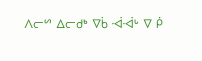ᐱᓕᔥ ᐃᓕᑯᒃ ᐁᑳ ᐙᐙᒡ ᐁ ᑮ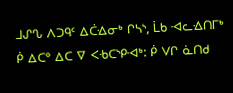ᒧᔑᔐ ᐱᑐᑫᑦ ᐃᑖᐎᓂᒃ ᒋᓴᔅ, ᒫᑲ ᐗᓚᐎᑎᒥᒃ ᑮ ᐃᑕᐤ ᐃᑕ ᐁ ᐸᑾᑕᔅᑭᐗᒃ: ᑮ ᐯᒋ ᓈᑎᑯ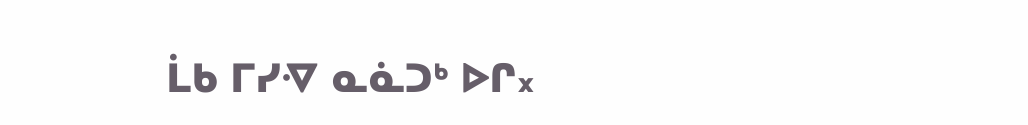ᒫᑲ ᒥᓯᐌ ᓇᓈᑐᒃ ᐅᒋ᙮